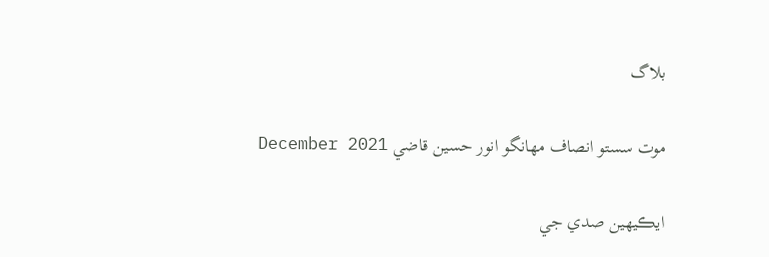بلاگ

موت سستو انصاف مهانگو انور حسين قاضي December 2021

ايڪيهين صدي جي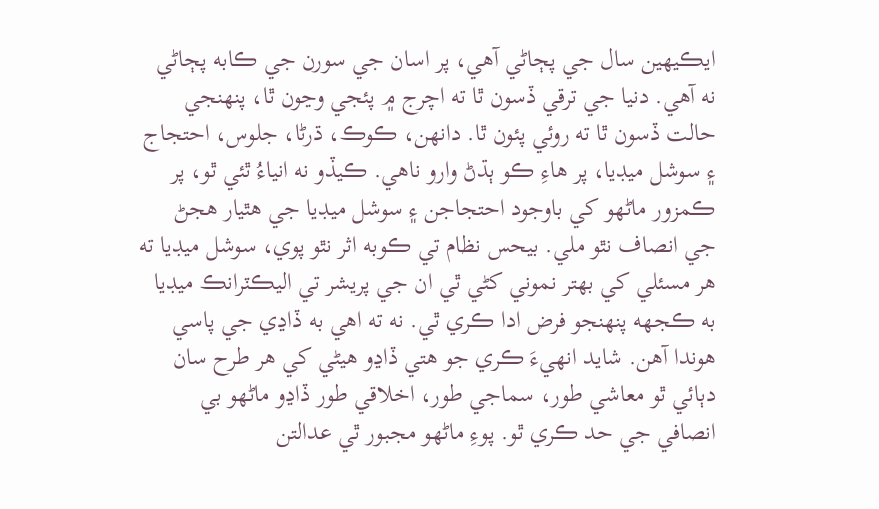ايڪيهين سال جي پڄاڻي آهي، پر اسان جي سورن جي ڪابه پڄاڻي نه آهي. دنيا جي ترقي ڏسون ٿا ته اچرج ۾ پئجي وڃون ٿا، پنهنجي حالت ڏسون ٿا ته روئي پئون ٿا. دانهن، ڪوڪ، ڌرڻا، جلوس، احتجاج ۽ سوشل ميڊيا، پر هاءِ ڪو ٻڌڻ وارو ناهي. ڪيڏو نه انياءُ ٿئي ٿو، پر ڪمزور ماڻهو کي باوجود احتجاجن ۽ سوشل ميڊيا جي هٿيار هجڻ جي انصاف نٿو ملي. بيحس نظام تي ڪوبه اثر نٿو پوي، سوشل ميڊيا ته هر مسئلي کي بهتر نموني کڻي ٿي ان جي پريشر تي اليڪٽرانڪ ميڊيا به ڪجهه پنهنجو فرض ادا ڪري ٿي. نه ته اهي به ڏاڍي جي پاسي هوندا آهن. شايد انهيءَ ڪري جو هتي ڏاڍو هيڻي کي هر طرح سان دٻائي ٿو معاشي طور، سماجي طور، اخلاقي طور ڏاڍو ماڻهو بي انصافي جي حد ڪري ٿو. پوءِ ماڻهو مجبور ٿي عدالتن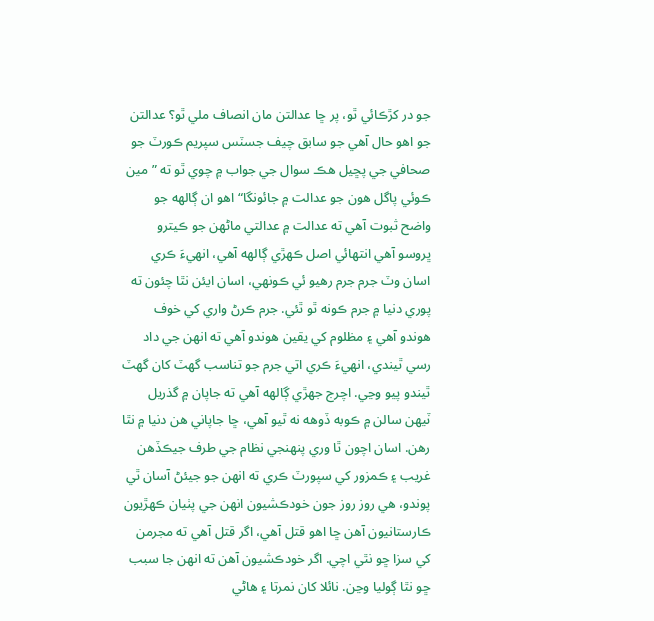جو در کڙڪائي ٿو، پر ڇا عدالتن مان انصاف ملي ٿو؟ عدالتن جو اهو حال آهي جو سابق چيف جسٽس سپريم ڪورٽ جو صحافي جي پڇيل هڪ سوال جي جواب ۾ چوي ٿو ته ”مين ڪوئي پاگل هون جو عدالت ۾ جائونگا“ اهو ان ڳالهه جو واضح ثبوت آهي ته عدالت ۾ عدالتي ماڻهن جو ڪيترو ڀروسو آهي انتهائي اصل ڪهڙي ڳالهه آهي، انهيءَ ڪري اسان وٽ جرم جرم رهيو ئي ڪونهي، اسان ايئن نٿا چئون ته پوري دنيا ۾ جرم ڪونه ٿو ٿئي. جرم ڪرڻ واري کي خوف هوندو آهي ۽ مظلوم کي يقين هوندو آهي ته انهن جي داد رسي ٿيندي، انهيءَ ڪري اتي جرم جو تناسب گهٽ کان گهٽ ٿيندو پيو وڃي. اچرج جهڙي ڳالهه آهي ته جاپان ۾ گذريل ٽيهن سالن ۾ ڪوبه ڏوهه نه ٿيو آهي، ڇا جاپاني هن دنيا ۾ نٿا رهن. اسان اچون ٿا وري پنهنجي نظام جي طرف جيڪڏهن غريب ۽ ڪمزور کي سپورٽ ڪري ته انهن جو جيئڻ آسان ٿي پوندو، هي روز روز جون خودڪشيون انهن جي پٺيان ڪهڙيون ڪارستانيون آهن ڇا اهو قتل آهي، اگر قتل آهي ته مجرمن کي سزا ڇو نٿي اچي. اگر خودڪشيون آهن ته انهن جا سبب ڇو نٿا ڳوليا وڃن. نائلا کان نمرتا ۽ هاڻي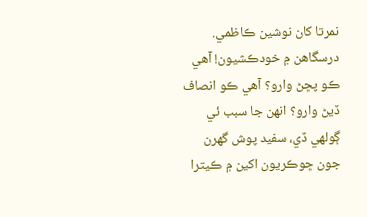نمرتا کان نوشين ڪاظمي. درسگاهن ۾ خودڪشيون! آهي ڪو پڇڻ وارو؟ آهي ڪو انصاف ڏيڻ وارو؟ انهن جا سبب ئي ڳولهي ڏي، سفيد پوش گهرن جون ڇوڪريون اکين ۾ ڪيترا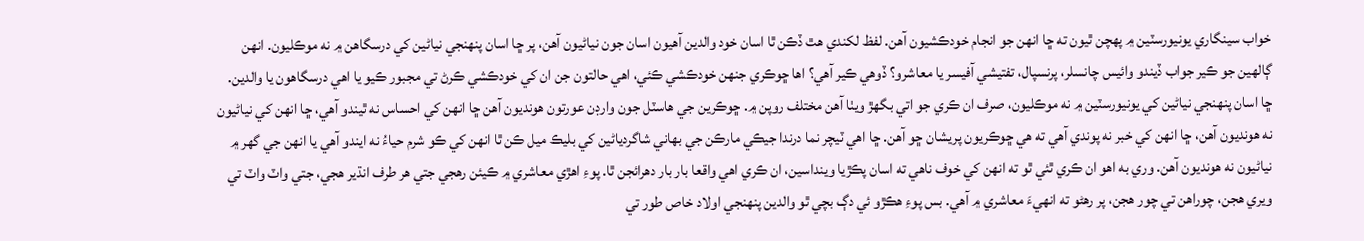خواب سينگاري يونيورسٽين ۾ پهچن ٿيون ته ڇا انهن جو انجام خودڪشيون آهن. لفظ لکندي هٿ ڏڪن ٿا اسان خود والدين آهيون اسان جون نياڻيون آهن، پر ڇا اسان پنهنجي نياڻين کي درسگاهن ۾ نه موڪليون. انهن ڳالهين جو ڪير جواب ڏيندو وائيس چانسلر، پرنسپال، تفتيشي آفيسر يا معاشرو؟ ڏوهي ڪير آهي؟ اها ڇوڪري جنهن خودڪشي ڪئي، اهي حالتون جن ان کي خودڪشي ڪرڻ تي مجبور ڪيو يا اهي درسگاهون يا والدين. ڇا اسان پنهنجي نياڻين کي يونيورسٽين ۾ نه موڪليون، صرف ان ڪري جو اتي بگهڙ ويٺا آهن مختلف روپن ۾. ڇوڪرين جي هاسٽل جون وارڊن عورتون هونديون آهن ڇا انهن کي احساس نه ٿيندو آهي، ڇا انهن کي نياڻيون نه هونديون آهن، ڇا انهن کي خبر نه پوندي آهي ته هي ڇوڪريون پريشان ڇو آهن. ڇا اهي ٽيچر نما درندا جيڪي مارڪن جي بهاني شاگردياڻين کي بليڪ ميل ڪن ٿا انهن کي ڪو شرم حياءُ نه ايندو آهي يا انهن جي گهر ۾ نياڻيون نه هونديون آهن. وري به اهو ان ڪري ٿئي ٿو ته انهن کي خوف ناهي ته اسان پڪڙيا وينداسين، ان ڪري اهي واقعا بار بار دهرائجن ٿا. پوءِ اهڙي معاشري ۾ ڪيئن رهجي جتي هر طرف انڌير هجي، جتي واٽ واٽ تي ويري هجن، چوراهن تي چور هجن، پر رهڻو ته انهيءَ معاشري ۾ آهي. بس پوءِ هڪڙو ئي دڳ بچي ٿو والدين پنهنجي اولاد خاص طور تي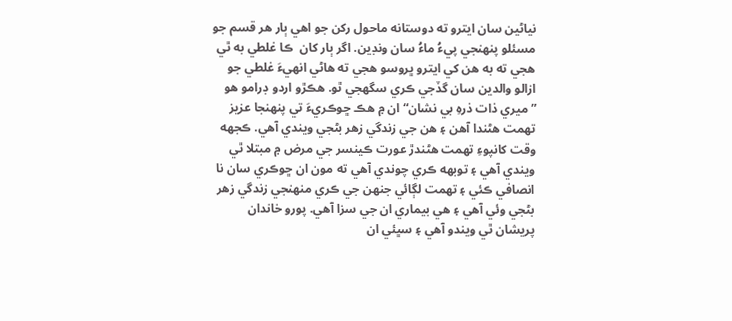نياڻين سان ايترو ته دوستانه ماحول رکن جو اهي ٻار هر قسم جو مسئلو پنهنجي پيءُ ماءُ سان ونڊين. اگر ٻار کان  ڪا غلطي به ٿي هجي ته به هن کي ايترو ڀروسو هجي ته هاڻي انهيءَ غلطي جو ازالو والدين سان گڏجي ڪري سگهجي ٿو. هڪڙو اردو ڊرامو هو ”ميري ذات ذرهِ بي نشان“ ان ۾ هڪ ڇوڪريءَ تي پنهنجا عزيز تهمت هڻندا آهن ۽ هن جي زندگي زهر بڻجي ويندي آهي. ڪجهه وقت کانپوءِ تهمت هڻندڙ عورت ڪينسر جي مرض ۾ مبتلا ٿي ويندي آهي ۽ توبهه ڪري چوندي آهي ته مون ان ڇوڪري سان نا انصافي ڪئي ۽ تهمت لڳائي جنهن جي ڪري منهنجي زندگي زهر بڻجي وئي آهي ۽ هي بيماري ان جي سزا آهي. پورو خاندان پريشان ٿي ويندو آهي ۽ سڀئي ان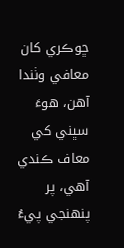ڇوڪري کان معافي وٺندا آهن، هوءَ سڀني کي معاف ڪندي آهي، پر پنهنجي پيءُ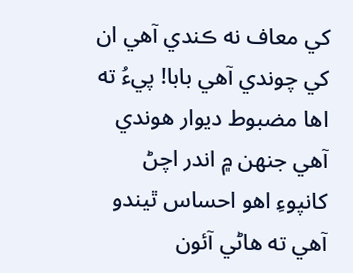کي معاف نه ڪندي آهي ان کي چوندي آهي بابا! پيءُ ته اها مضبوط ديوار هوندي آهي جنهن ۾ اندر اچڻ کانپوءِ اهو احساس ٿيندو آهي ته هاڻي آئون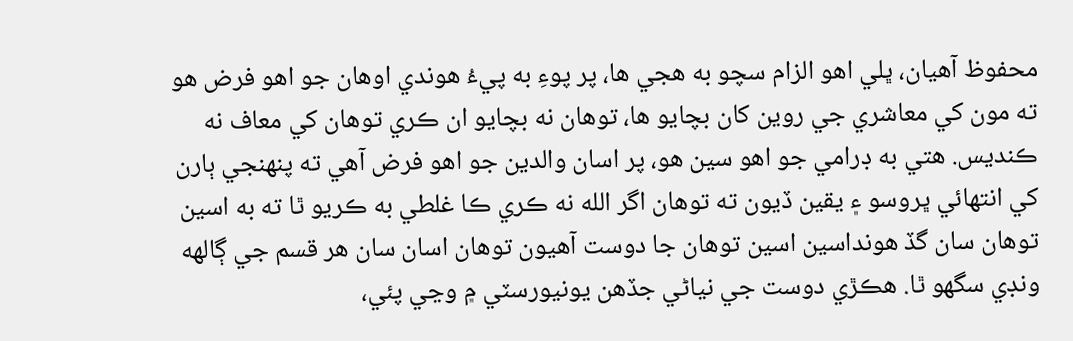محفوظ آهيان، ڀلي اهو الزام سچو به هجي ها، پر پوءِ به پيءُ هوندي اوهان جو اهو فرض هو ته مون کي معاشري جي روين کان بچايو ها، توهان نه بچايو ان ڪري توهان کي معاف نه ڪنديس. هتي به ڊرامي جو اهو سين هو، پر اسان والدين جو اهو فرض آهي ته پنهنجي ٻارن کي انتهائي ڀروسو ۽ يقين ڏيون ته توهان اگر الله نه ڪري ڪا غلطي به ڪريو ٿا ته به اسين توهان سان گڏ هونداسين اسين توهان جا دوست آهيون توهان اسان سان هر قسم جي ڳالهه ونڊي سگهو ٿا. هڪڙي دوست جي نياڻي جڏهن يونيورسٽي ۾ وڃي پئي،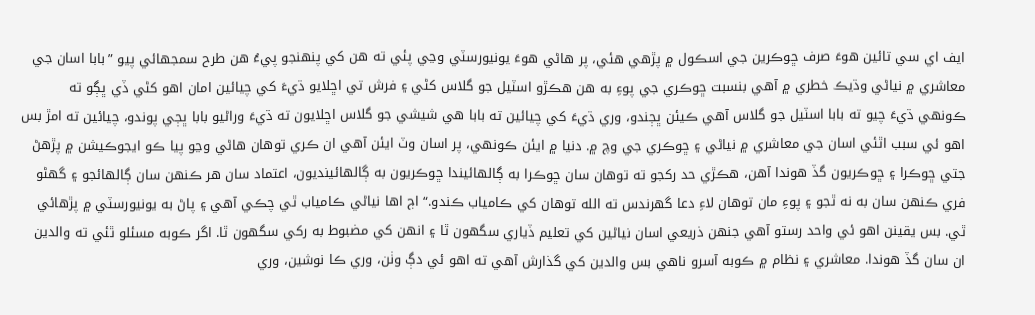ايف اي سي تائين هوءَ صرف ڇوڪرين جي اسڪول ۾ پڙهي هئي، پر هاڻي هوءَ يونيورسٽي وڃي پئي ته هن کي پنهنجو پيءُ هن طرح سمجهائي پيو ”بابا اسان جي معاشري ۾ نياڻي وڌيڪ خطري ۾ آهي بنسبت ڇوڪري جي پوءِ به هن هڪڙو اسٽيل جو گلاس کڻي ۽ فرش تي اڇلايو ڌيءَ کي چيائين امان اهو کڻي ڏي ڀڳو ته ڪونهي ڌيءَ چيو ته بابا اسٽيل جو گلاس آهي ڪيئن ڀڄندو، وري ڌيءَ کي چيائين ته بابا هي شيشي جو گلاس اڇلايون ته ڌيءَ وراڻيو بابا ڀڄي پوندو، چيائين ته امڙ بس اهو ئي سبب اٿئي اسان جي معاشري ۾ نياڻي ۽ ڇوڪري جي وچ ۾. دنيا ۾ ايئن ڪونهي، پر اسان وٽ ايئن آهي ان ڪري توهان هاڻي وڃو پيا ڪو ايجوڪيشن ۾ پڙهڻ جتي ڇوڪرا ۽ ڇوڪريون گڏ هوندا آهن، هڪڙي حد رکجو ته توهان سان ڇوڪرا به ڳالهائيندا ڇوڪريون به ڳالهائينديون، اعتماد سان هر ڪنهن سان ڳالهائجو ۽ گهڻو فري ڪنهن سان به نه ٿجو ۽ پوءِ مان توهان لاءِ دعا گهرندس ته الله توهان کي ڪامياب ڪندو.“ اڄ اها نياڻي ڪامياب ٿي چڪي آهي ۽ پاڻ به يونيورسٽي ۾ پڙهائي ٿي. بس يقينن اهو ئي واحد رستو آهي جنهن ذريعي اسان نياڻين کي تعليم ڏياري سگهون ٿا ۽ انهن کي مضبوط به رکي سگهون ٿا. اگر ڪوبه مسئلو ٿئي ته والدين ان سان گڏ هوندا. معاشري ۽ نظام ۾ ڪوبه آسرو ناهي بس والدين کي گذارش آهي ته اهو ئي دڳ وٺن، وري ڪا نوشين، وري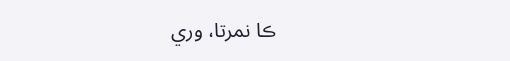ڪا نمرتا، وري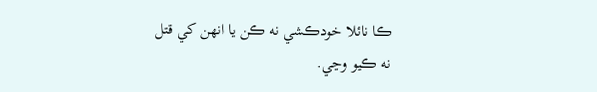ڪا نائلا خودڪشي نه ڪن يا انهن کي قتل نه ڪيو وڃي.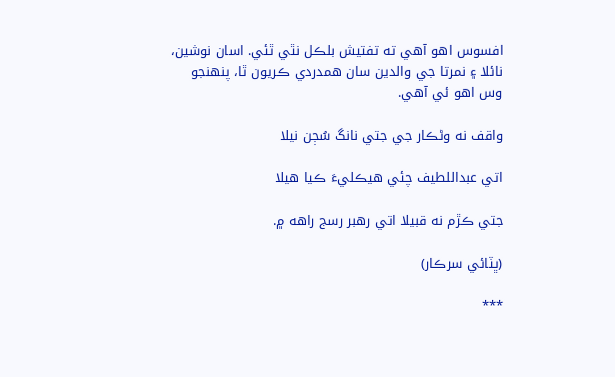افسوس اهو آهي ته تفتيش بلڪل نٿي ٿئي. اسان نوشين، نائلا ۽ نمرتا جي والدين سان همدردي ڪريون ٿا، پنهنجو وس اهو ئي آهي.

واقف نه وڻڪار جي جتي نانگ سُڄن نيلا

اتي عبداللطيف چئي هيڪليءَ ڪيا هيلا

جتي ڪڙم نه قبيلا اتي رهبر رسج راهه ۾.

(ڀٽائي سرڪار)

***